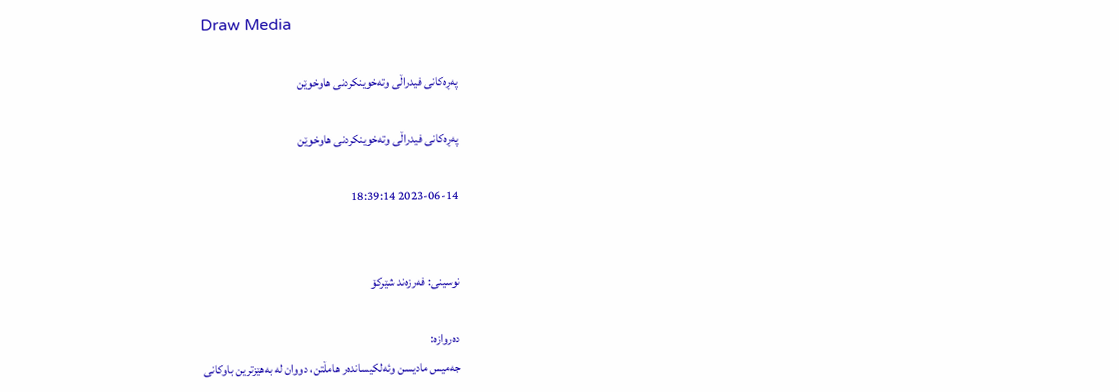Draw Media

په‌ڕه‌كانی فیدراڵی وته‌خوینكردنی هاوخوێن

په‌ڕه‌كانی فیدراڵی وته‌خوینكردنی هاوخوێن

2023-06-14 18:39:14


نوسینی: فه‌رزه‌ند شێركۆ

ده‌روازه‌:
جه‌میس مادیسن وئه‌لكیسانده‌ر هامڵتن، دووان له‌ به‌هێزترین باوكانی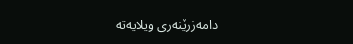دامه‌زرێنه‌ری ویلایه‌ته‌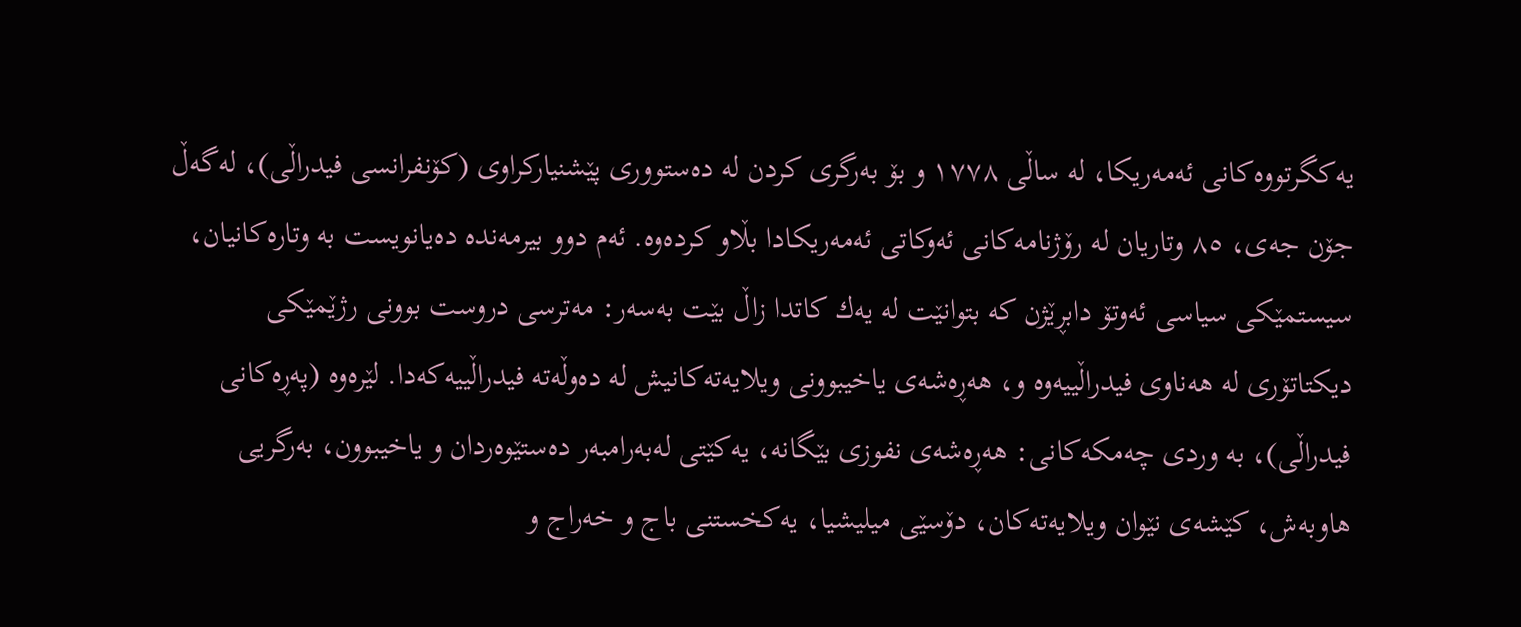یه‌كگرتووه‌كانی ئه‌مه‌ریكا، له‌ ساڵی ١٧٧٨ و بۆ به‌رگری كردن له‌ ده‌ستووری پێشنیاركراوی (كۆنفرانسی فیدراڵی)، له‌گه‌ڵ جۆن جه‌ی، ٨٥ وتاریان له‌ رۆژنامه‌كانی ئه‌وكاتی ئه‌مه‌ریكادا بڵاو كرده‌وه‌. ئه‌م دوو بیرمه‌نده‌ ده‌یانویست به‌ وتاره‌كانیان، سیستمێكی سیاسی ئه‌وتۆ دابڕێژن كه‌ بتوانێت له‌ یه‌ك كاتدا زاڵ بێت به‌سه‌ر: مه‌ترسی دروست بوونی رژێمێكی دیكتاتۆری له‌ هه‌ناوی فیدراڵییه‌وه‌ و، هه‌ڕه‌شه‌ی یاخیبوونی ویلایه‌ته‌كانیش له‌ ده‌وڵه‌ته‌ فیدراڵییه‌كه‌دا. لێره‌وه‌ (په‌ڕه‌كانی فیدراڵی)، به‌ وردی چه‌مكه‌كانی: هه‌ڕه‌شه‌ی نفوزی بێگانه‌، یه‌كێتی له‌به‌رامبه‌ر ده‌ستێوه‌ردان و یاخیبوون، به‌رگریی هاوبه‌ش، كێشه‌ی نێوان ویلایه‌ته‌كان، دۆسێی میلیشیا، یه‌كخستنی باج و خه‌راج و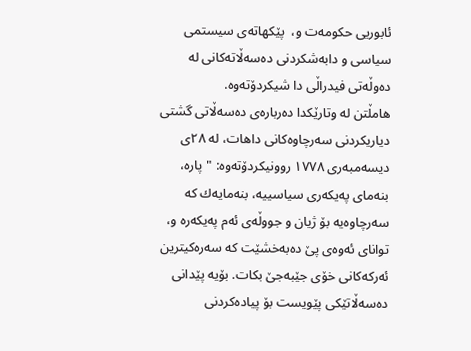ئابوریی حكومه‌ت و،  پێكهاته‌ی سیستمی سیاسی و دابه‌شكردنی ده‌سه‌ڵاته‌كانی له‌ ده‌وڵه‌تی فیدراڵی دا شیكردۆته‌وه‌.
هامڵتن له‌ وتارێكدا ده‌رباره‌ی ده‌سه‌ڵاتی گشتی دیاریكردنی سه‌رچاوه‌كانی داهات، له‌ ٢٨ی دیسه‌مبه‌ری ١٧٧٨ روونیكردۆته‌وه‌: "پاره‌، بنه‌مای په‌یكه‌ری سیاسییه‌، بنه‌مایه‌ك كه‌ سه‌رچاوه‌یه‌ بۆ ژیان و جووڵه‌ی ئه‌م په‌یكه‌ره‌ و، توانای ئه‌وه‌ی پێ ده‌به‌خشێت كه‌ سه‌ره‌كیترین ئه‌ركه‌كانی خۆی جێبه‌جێ بكات. بۆیه‌ پێدانی ده‌سه‌ڵاتێكی پێویست بۆ پیاده‌كردنی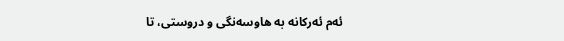ئه‌م ئه‌ركانه‌ به‌ هاوسه‌نگی و دروستی، تا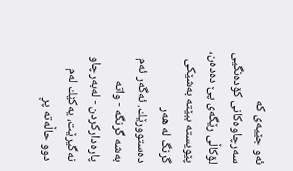ئه‌و جێیه‌ی كه‌ سه‌رچاوه‌كانی كۆده‌نگیی لۆكاڵی رێگه‌ی پێ ده‌ده‌ن، پێویسته‌ ببێته‌ به‌شێكی گرنگ له‌ هه‌ر ده‌ستوورێك. ئه‌گه‌ر ئه‌م به‌شه‌ گرنگه‌ - واته‌ پاره‌داركردن - له‌به‌رچاو نه‌گیرێت، یه‌كێك له‌م دوو حاڵه‌ته‌ پڕ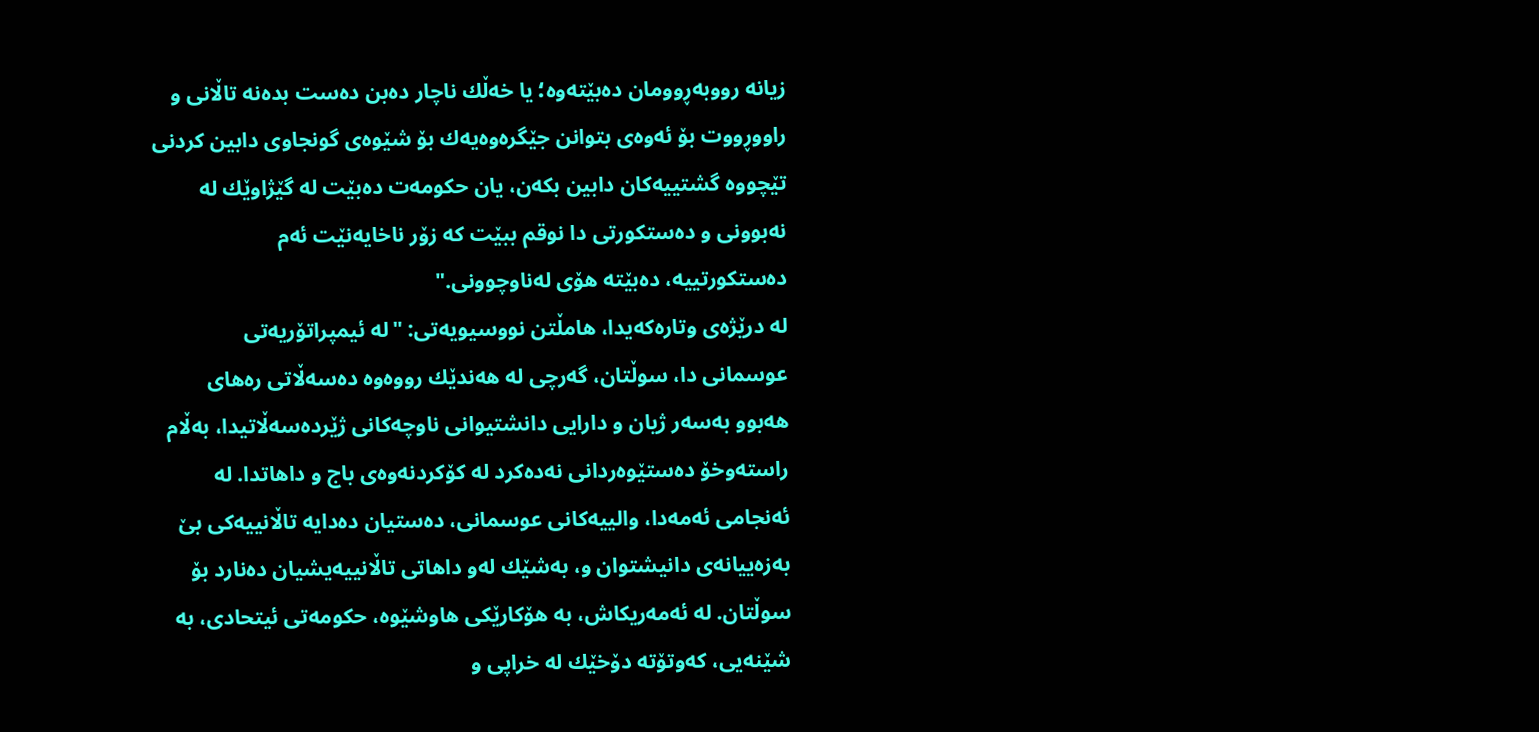زیانه‌ رووبه‌ڕوومان ده‌بێته‌وه‌؛ یا خه‌ڵك ناچار ده‌بن ده‌ست بده‌نه‌ تاڵانی و راووڕووت بۆ ئه‌وه‌ی بتوانن جێگره‌وه‌یه‌ك بۆ شێوه‌ی گونجاوی دابین كردنی تێچووه‌ گشتییه‌كان دابین بكه‌ن، یان حكومه‌ت ده‌بێت له‌ گێژاوێك له‌ نه‌بوونی و ده‌ستكورتی دا نوقم ببێت كه‌ زۆر ناخایه‌نێت ئه‌م ده‌ستكورتییه‌، ده‌بێته‌ هۆی له‌ناوچوونی."
له‌ درێژه‌ی وتاره‌كه‌یدا، هامڵتن نووسیویه‌تی: "له‌ ئیمپراتۆریه‌تی عوسمانی دا، سوڵتان، گه‌رچی له‌ هه‌ندێك رووه‌وه‌ ده‌سه‌ڵاتی ره‌های هه‌بوو به‌سه‌ر ژیان و دارایی دانشتیوانی ناوچه‌كانی ژێرده‌سه‌ڵاتیدا، به‌ڵام راسته‌وخۆ ده‌ستێوه‌ردانی نه‌ده‌كرد له‌ كۆكردنه‌وه‌ی باج و داهاتدا. له‌ ئه‌نجامی ئه‌مه‌دا، والییه‌كانی عوسمانی، ده‌ستیان ده‌دایه‌ تاڵانییه‌كی بێ به‌زه‌ییانه‌ی دانیشتوان و، به‌شێك له‌و داهاتی تاڵانییه‌یشیان ده‌نارد بۆ سوڵتان. له‌ ئه‌مه‌ریكاش، به‌ هۆكارێكی هاوشێوه‌، حكومه‌تی ئیتحادی، به‌ شێنه‌یی، كه‌وتۆته‌ دۆخێك له‌ خراپی و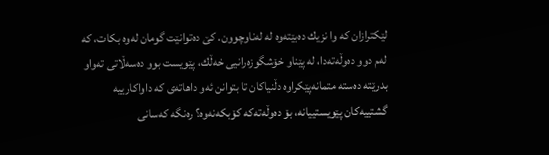لێكترازان كه‌ وا نزیك ده‌بێته‌وه‌ له‌ له‌ناوچوون. كێ ده‌توانێت گومان له‌وه‌ بكات، كه‌ له‌م دوو ده‌وڵه‌ته‌دا، له‌ پێناو خۆشگوزه‌رانیی خه‌ڵك، پێویست بوو ده‌سه‌ڵاتی ته‌واو بدرێته‌ ده‌سته‌ متمانه‌پێكراوه‌ دڵنیاكان تا بتوانن ئه‌و داهاته‌ی كه‌ داواكارییه‌ گشتییه‌كان پێویستییانه‌، بۆ ده‌وڵه‌ته‌كه‌ كۆبكه‌نه‌وه‌؟ ره‌نگه‌ كه‌سانی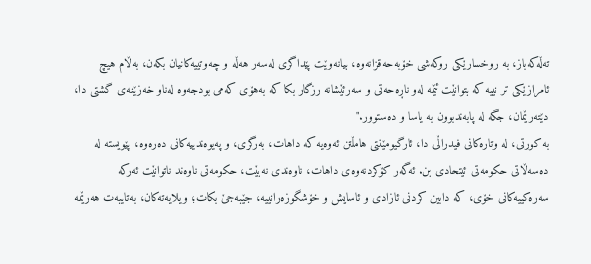ته‌ڵه‌كه‌باز، به‌ روخسارێكی روكه‌شی خۆبه‌حه‌قزانه‌وه‌، بیانه‌وێت پێداگری له‌سه‌ر هه‌ڵه‌ و چه‌وتییه‌كانیان بكه‌ن، به‌ڵام هیچ ئامرازێكی تر نییه‌ كه‌ بتوانێت ئێمه‌ له‌و ناڕه‌حه‌تی و سه‌رئێشانه‌ رزگار بكا كه‌ به‌هۆی كه‌می بودجه‌وه‌ له‌ناو خه‌زێنه‌ی گشتی دا، دێته‌رێمان، جگه‌ له‌ پابه‌ندبوون به‌ یاسا و ده‌ستوور."
به‌ كورتی، له‌ وتاره‌كانی فیدراڵی دا، ئارگیومێنتی هامڵتن ئه‌وه‌یه‌ كه‌ داهات، به‌رگری، و په‌یوه‌ندییه‌كانی ده‌ره‌وه‌، پێویسته‌ له‌ ده‌سه‌ڵاتی حكومه‌تی ئیتحادی بن. ئه‌گه‌ر كۆكردنه‌وه‌ی داهات، ناوه‌ندی نه‌بێت، حكومه‌تی ناوه‌ند ناتوانێت ئه‌ركه‌ سه‌ره‌كییه‌كانی خۆی، كه‌ دابین كردنی ئازادی و ئاسایش و خۆشگوزه‌رانییه‌، جێبه‌جێ بكات؛ ویلایه‌ته‌كان، به‌تایبه‌ت هه‌رێمه‌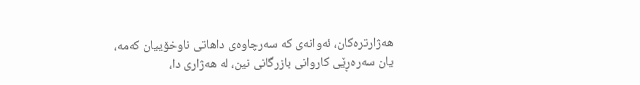هه‌ژارتره‌كان، ئه‌وانه‌ی كه‌ سه‌رچاوه‌ی داهاتی ناوخۆییان كه‌مه‌، یان سه‌ره‌ڕێی كاروانی بازرگانی نین، له‌ هه‌ژاری دا،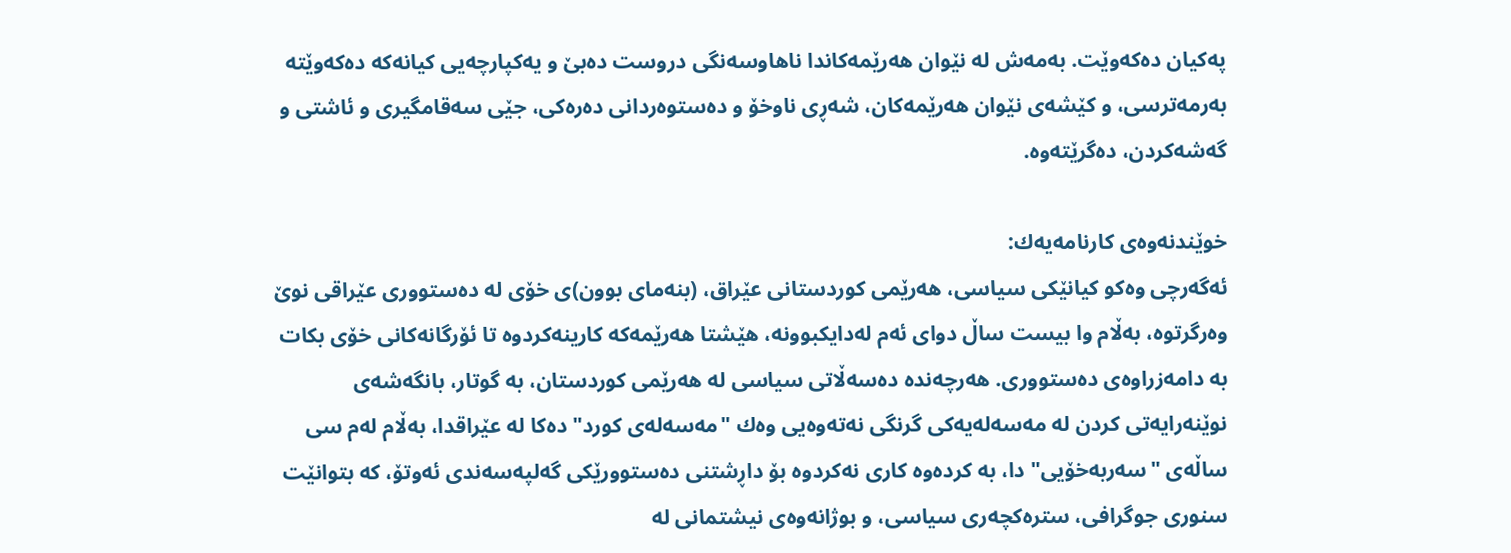په‌كیان ده‌كه‌وێت. به‌مه‌ش له‌ نێوان هه‌رێمه‌كاندا ناهاوسه‌نگی دروست ده‌بێ و یه‌كپارچه‌یی كیانه‌كه‌ ده‌كه‌وێته‌ به‌رمه‌ترسی، و كێشه‌ی نێوان هه‌رێمه‌كان، شه‌ڕی ناوخۆ و ده‌ستوه‌ردانی ده‌ره‌كی، جێی سه‌قامگیری و ئاشتی و گه‌شه‌كردن، ده‌گرێته‌وه‌.

خوێندنه‌وه‌ی كارنامه‌یه‌ك:
ئه‌گه‌رچی وه‌كو كیانێكی سیاسی، هه‌رێمی كوردستانی عێراق، (بنه‌مای بوون)ی خۆی له‌ ده‌ستووری عێراقی نوێ وه‌رگرتوه‌، به‌ڵام وا بیست ساڵ دوای ئه‌م له‌دایكبوونه‌، هێشتا هه‌رێمه‌كه‌ كارینه‌كردوه‌ تا ئۆرگانه‌كانی خۆی بكات به‌ دامه‌زراوه‌ی ده‌ستووری. هه‌رچه‌نده‌ ده‌سه‌ڵاتی سیاسی له‌ هه‌رێمی كوردستان، به‌ گوتار، بانگه‌شه‌ی نوێنه‌رایه‌تی كردن له‌ مه‌سه‌له‌یه‌كی گرنگی نه‌ته‌وه‌یی وه‌ك "مه‌سه‌له‌ی كورد" ده‌كا له‌ عێراقدا، به‌ڵام له‌م سی ساڵه‌ی "سه‌ربه‌خۆیی" دا، به‌ كرده‌وه‌ كاری نه‌كردوه‌ بۆ داڕشتنی ده‌ستوورێكی گه‌لپه‌سه‌ندی ئه‌وتۆ، كه‌ بتوانێت سنوری جوگرافی، ستره‌كچه‌ری سیاسی، و بوژانه‌وه‌ی نیشتمانی له‌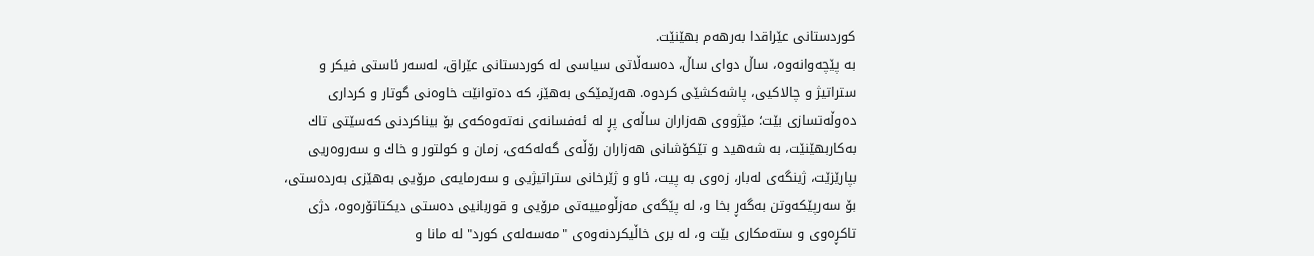كوردستانی عێراقدا به‌رهه‌م بهێنێت.
به‌ پێچه‌وانه‌وه‌، ساڵ دوای ساڵ، ده‌سه‌ڵاتی سیاسی له‌ كوردستانی عێراق، له‌سه‌ر ئاستی فیكر و ستراتیژ و چالاكیی، پاشه‌كشێی كردوه‌. هه‌رێمێكی به‌هێز، كه‌ ده‌توانێت خاوه‌نی گوتار و كرداری ده‌وڵه‌تسازی بێت؛ مێژووی هه‌زاران ساڵه‌ی پڕ له‌ ئه‌فسانه‌ی نه‌ته‌وه‌كه‌ی بۆ بیناكردنی كه‌سێتی تاك به‌كاربهێنێت، به‌ شه‌هید و تێكۆشانی هه‌زاران رۆڵه‌ی گه‌له‌كه‌ی، زمان و كولتور و خاك و سه‌روه‌ریی بپارێزێت، ژینگه‌ی له‌بار، زه‌وی به‌ پیت، ئاو و ژێرخانی ستراتیژیی و سه‌رمایه‌ی مرۆیی به‌هێزی به‌رده‌ستی، بۆ سه‌رپێكه‌وتن به‌گه‌ڕ بخا و، له‌ پێگه‌ی مه‌زڵومییه‌تی مرۆیی و قوربانیی ده‌ستی دیكتاتۆره‌وه‌، دژی تاكڕه‌وی و سته‌مكاری بێت و، له‌ بری خاڵیكردنه‌وه‌ی "مه‌سه‌له‌ی كورد" له‌ مانا و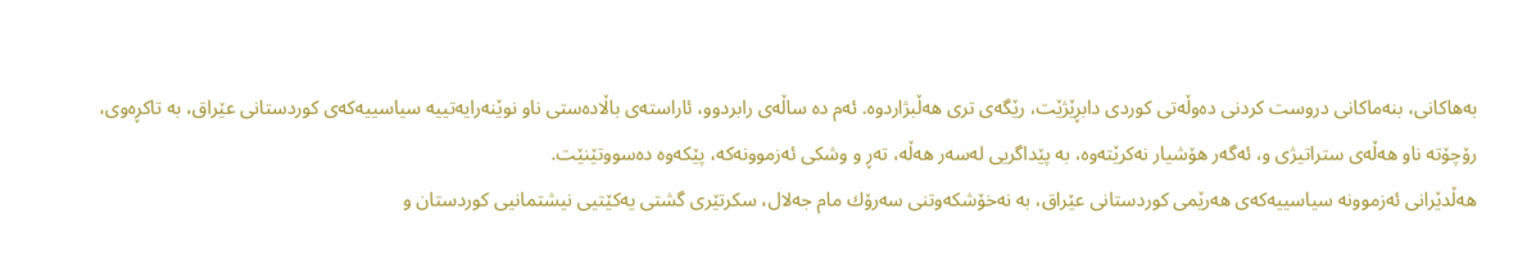به‌هاكانی، بنه‌ماكانی دروست كردنی ده‌وڵه‌تی كوردی دابڕێژێت، رێگه‌ی تری هه‌ڵبژاردوه‌. ئه‌م ده‌ ساڵه‌ی رابردوو، ئاراسته‌ی باڵاده‌ستی ناو نوێنه‌رایه‌تییه‌ سیاسییه‌كه‌ی كوردستانی عێراق، به‌ تاكڕه‌وی، رۆچۆته‌ ناو هه‌ڵه‌ی ستراتیژی و، ئه‌گه‌ر هۆشیار نه‌كرێته‌وه‌، به‌ پێداگریی له‌سه‌ر هه‌ڵه‌، ته‌ڕ و وشكی ئه‌زموونه‌كه‌، پێكه‌وه‌ ده‌سووتێنێت.
هه‌ڵدێرانی ئه‌زموونه‌ سیاسییه‌كه‌ی هه‌رێمی كوردستانی عێراق، به‌ نه‌خۆشكه‌وتنی سه‌رۆك مام جه‌لال، سكرتێری گشتی یه‌كێتیی نیشتمانیی كوردستان و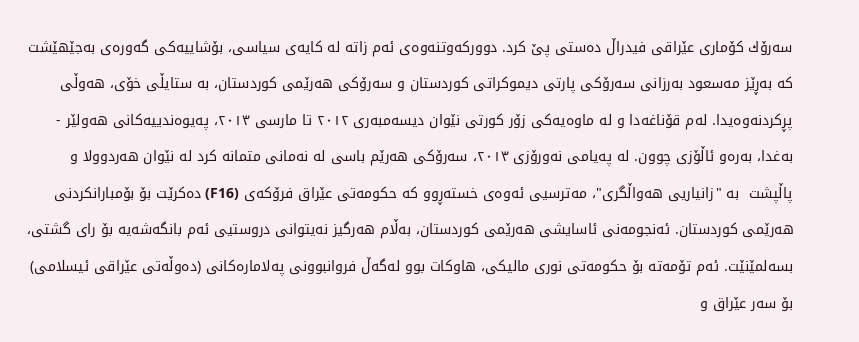سه‌رۆك كۆماری عێراقی فیدراڵ ده‌ستی پێ كرد. دووركه‌وتنه‌وه‌ی ئه‌م زاته‌ له‌ كایه‌ی سیاسی، بۆشاییه‌كی گه‌وره‌ی به‌جێهێشت كه‌ به‌ڕێز مه‌سعود به‌رزانی سه‌رۆكی پارتی دیموكراتی كوردستان و سه‌رۆكی هه‌رێمی كوردستان، به‌ ستایڵی خۆی، هه‌وڵی پڕكردنه‌وه‌یدا. له‌م قۆناغه‌دا و له‌ ماوه‌یه‌كی زۆر كورتی نێوان دیسه‌مبه‌ری ٢٠١٢ تا مارسی ٢٠١٣، په‌یوه‌ندییه‌كانی هه‌ولێر - به‌غدا، به‌ره‌و ئاڵۆزی چوون. له‌ په‌یامی نه‌ورۆزی ٢٠١٣، سه‌رۆكی هه‌رێم باسی له‌ نه‌مانی متمانه‌ كرد له‌ نێوان هه‌ردوولا و پاڵپشت  به‌ "زانیاریی هه‌واڵگری"، مه‌ترسیی ئه‌وه‌ی خسته‌ڕوو كه‌ حكومه‌تی عێراق فرۆكه‌ی (F16) ده‌كرێت بۆ بۆمبارانكردنی هه‌رێمی كوردستان. ئه‌نجومه‌نی ئاسایشی هه‌رێمی كوردستان، به‌ڵام هه‌رگیز نه‌یتوانی دروستیی ئه‌م بانگه‌شه‌یه‌ بۆ رای گشتی، بسه‌لمێنێت. ئه‌م تۆمه‌ته‌ بۆ حكومه‌تی نوری مالیكی، هاوكات بوو له‌گه‌ڵ فروانبوونی په‌لاماره‌كانی (ده‌وڵه‌تی عێراقی ئیسلامی) بۆ سه‌ر عێراق و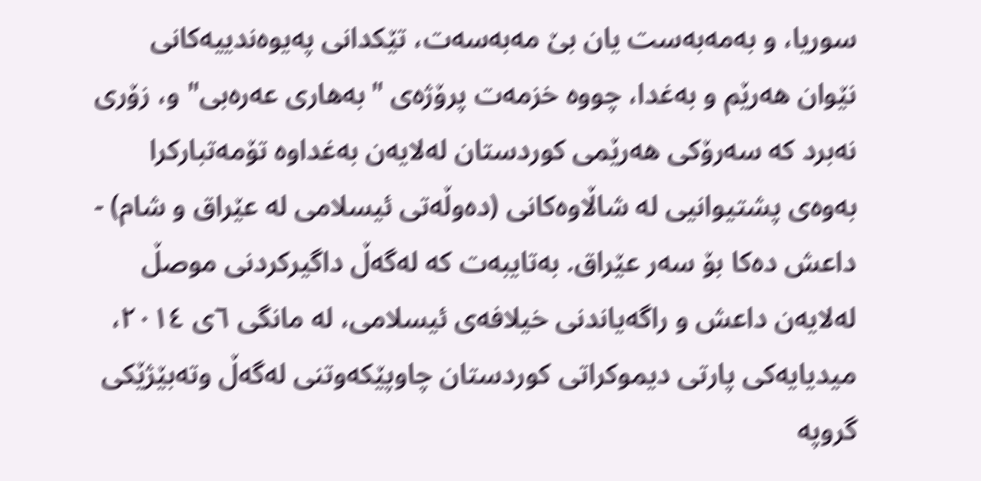سوریا، و به‌مه‌به‌ست یان بێ مه‌به‌سه‌ت، تێكدانی په‌یوه‌ندییه‌كانی نێوان هه‌رێم و به‌غدا، چووه‌ خزمه‌ت پرۆژه‌ی "به‌هاری عه‌ره‌بی" و، زۆری نه‌برد كه‌ سه‌رۆكی هه‌رێمی كوردستان له‌لایه‌ن به‌غداوه‌ تۆمه‌تباركرا به‌وه‌ی پشتیوانیی له‌ شاڵاوه‌كانی (ده‌وڵه‌تی ئیسلامی له‌ عێراق و شام) - داعش ده‌كا بۆ سه‌ر عێراق. به‌تایبه‌ت كه‌ له‌گه‌ڵ داگیركردنی موصڵ له‌لایه‌ن داعش و راگه‌یاندنی خیلافه‌ی ئیسلامی، له‌ مانگی ٦ی ٢٠١٤، میدیایه‌كی پارتی دیموكراتی كوردستان چاوپێكه‌وتنی له‌گه‌ڵ وته‌بێژێكی گروپه‌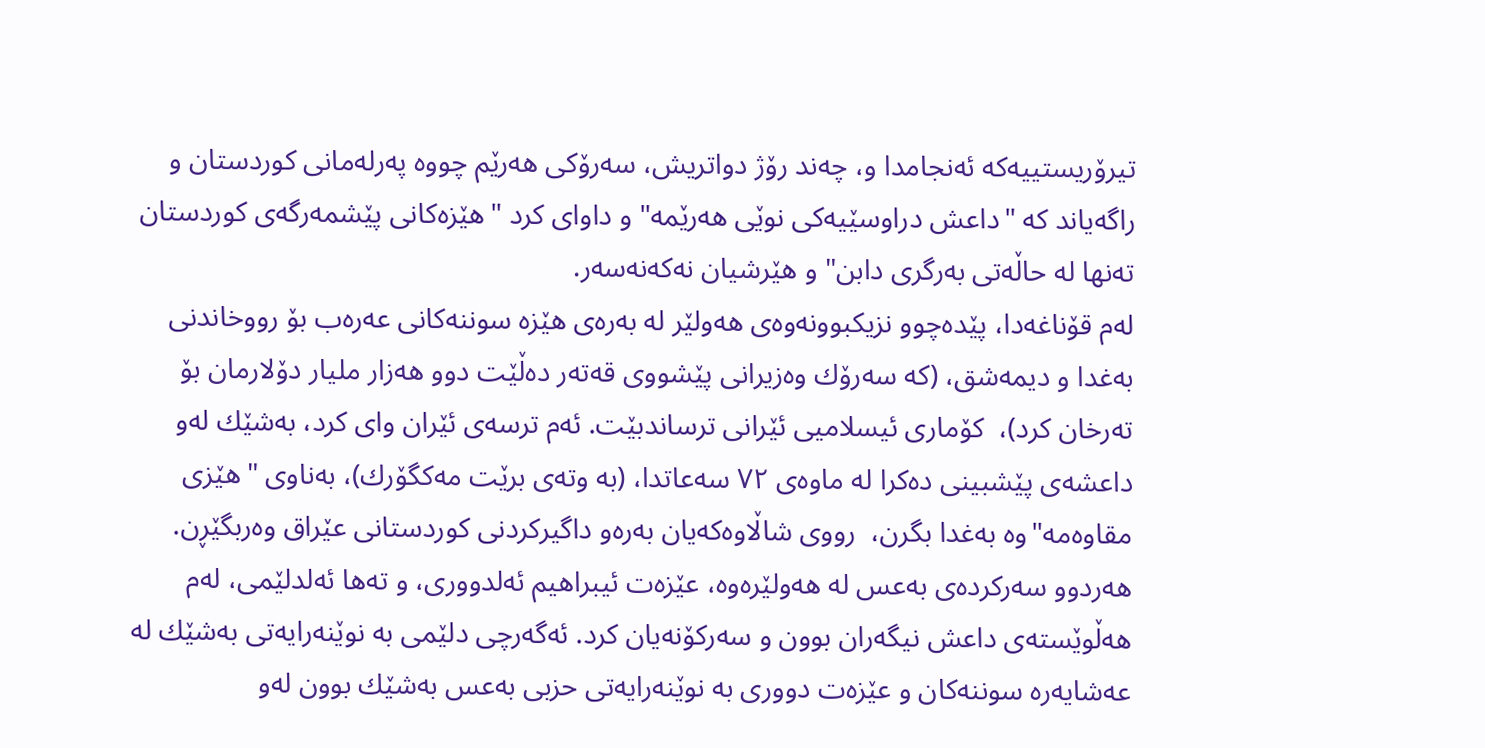تیرۆریستییه‌كه‌ ئه‌نجامدا و، چه‌ند رۆژ دواتریش، سه‌رۆكی هه‌رێم چووه‌ په‌رله‌مانی كوردستان و راگه‌یاند كه‌ "داعش دراوسێیه‌كی نوێی هه‌رێمه‌" و داوای كرد "هێزه‌كانی پێشمه‌رگه‌ی كوردستان ته‌نها له‌ حاڵه‌تی به‌رگری دابن" و هێرشیان نه‌كه‌نه‌سه‌ر.
له‌م قۆناغه‌دا، پێده‌چوو نزیكبوونه‌وه‌ی هه‌ولێر له‌ به‌ره‌ی هێزه‌ سوننه‌كانی عه‌ره‌ب بۆ رووخاندنی به‌غدا و دیمه‌شق، (كه‌ سه‌رۆك وه‌زیرانی پێشووی قه‌ته‌ر ده‌ڵێت دوو هه‌زار ملیار دۆلارمان بۆ ته‌رخان كرد)،  كۆماری ئیسلامیی ئێرانی ترساندبێت. ئه‌م ترسه‌ی ئێران وای كرد، به‌شێك له‌و داعشه‌ی پێشبینی ده‌كرا له‌ ماوه‌ی ٧٢ سه‌عاتدا، (به‌ وته‌ی برێت مه‌كگۆرك)، به‌ناوی "هێزی مقاوه‌مه‌"وه‌ به‌غدا بگرن،  رووی شاڵاوه‌كه‌یان به‌ره‌و داگیركردنی كوردستانی عێراق وه‌ربگێڕن. هه‌ردوو سه‌ركرده‌ی به‌عس له‌ هه‌ولێره‌وه‌، عێزه‌ت ئیبراهیم ئه‌لدووری، و ته‌ها ئه‌لدلێمی، له‌م هه‌ڵوێسته‌ی داعش نیگه‌ران بوون و سه‌ركۆنه‌یان كرد. ئه‌گه‌رچی دلێمی به‌ نوێنه‌رایه‌تی به‌شێك له‌ عه‌شایه‌ره‌ سوننه‌كان و عێزه‌ت دووری به‌ نوێنه‌رایه‌تی حزبی به‌عس به‌شێك بوون له‌و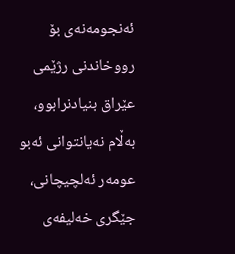ئه‌نجومه‌نه‌ی بۆ رووخاندنی رژێمی عێراق بنیادنرابوو، به‌ڵام نه‌یانتوانی ئه‌بو عومه‌ر ئه‌لچیچانی، جێگری خه‌لیفه‌ی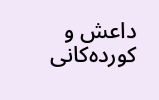داعش و كورده‌كانی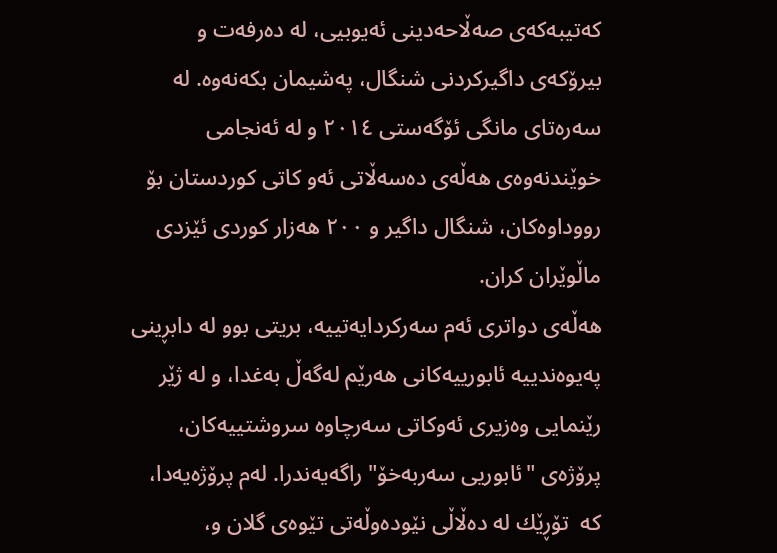كه‌تیبه‌كه‌ی صه‌ڵاحه‌دینی ئه‌یوبیی، له‌ ده‌رفه‌ت و بیرۆكه‌ی داگیركردنی شنگال، په‌شیمان بكه‌نه‌وه‌. له‌ سه‌ره‌تای مانگی ئۆگه‌ستی ٢٠١٤ و له‌ ئه‌نجامی خوێندنه‌وه‌ی هه‌ڵه‌ی ده‌سه‌ڵاتی ئه‌و كاتی كوردستان بۆ رووداوه‌كان، شنگال داگیر و ٢٠٠ هه‌زار كوردی ئێزدی ماڵوێران كران.
هه‌ڵه‌ی دواتری ئه‌م سه‌ركردایه‌تییه‌، بریتی بوو له‌ دابڕینی په‌یوه‌ندییه‌ ئابورییه‌كانی هه‌رێم له‌گه‌ڵ به‌غدا، و له‌ ژێر رێنمایی وه‌زیری ئه‌وكاتی سه‌رچاوه‌ سروشتییه‌كان، پرۆژه‌ی "ئابوریی سه‌ربه‌خۆ" راگه‌یه‌ندرا. له‌م پرۆژه‌یه‌دا، كه‌  تۆڕێك له‌ ده‌ڵاڵی نێوده‌وڵه‌تی تێوه‌ی گلان و،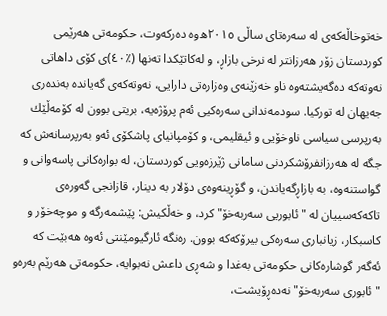خه‌توخاڵه‌كه‌ی له‌ سه‌ره‌تای ساڵی ٢٠١٥ه‌وه‌ ده‌ركه‌وت، حكومه‌تی هه‌رێمی كوردستان زۆر هه‌رزانتر له‌ نرخی بازاڕ، و له‌كاتێكدا ته‌نها (٪٤٠)ی كۆی داهاتی نه‌وته‌كه‌ ده‌گه‌یشته‌وه‌ ناو خه‌زێنه‌ی وه‌زاره‌تی دارایی، نه‌وته‌كه‌ی گه‌یانده‌ به‌نده‌ری جه‌یهان له‌ توركیا. سودمه‌ندانی سه‌ره‌كیی ئه‌م پرۆژه‌یه‌، بریتی بوون له‌ كۆمه‌ڵێك به‌رپرسی سیاسی ناوخۆیی و ئیقلیمی، و كۆمپانیای پاشكۆی ئه‌و به‌رپرسانه‌ش كه‌ جگه‌ له‌ هه‌رزانفرۆشكردنی سامانی ژێرزه‌ویی كوردستان، له‌ بواره‌كانی پاسه‌وانی و گواستنه‌وه‌، به‌ بازاڕگه‌یاندن، و گۆڕینه‌وه‌ی دۆلار به‌ دینار، قازانجی گه‌وره‌ی تاكه‌كه‌سییان له‌ "ئابوریی سه‌ربه‌خۆ" كرد، و خه‌ڵكیش: پێشمه‌رگه‌ و موچه‌خۆر و كاسبكار، زیانباری سه‌ره‌كی بیرۆكه‌كه‌ بوون. ره‌نگه‌ ئارگیومێنتی ئه‌وه‌ هه‌بێت كه‌ ئه‌گه‌ر گوشاره‌كانی حكومه‌تی به‌غدا و شه‌ڕی داعش نه‌بوایه‌، حكومه‌تی هه‌رێم به‌ره‌و "ئابوری سه‌ربه‌خۆ" نه‌ده‌ڕۆیشت،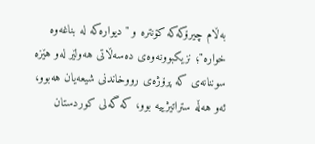به‌ڵام چیرۆكه‌كه‌ كۆنتره‌ و "دیواره‌كه‌ له بناغه‌وه‌ خواره‌"؛ نزیكبوونه‌وه‌ی ده‌سه‌ڵاتی هه‌ولێر له‌و هێزه‌ سوننانه‌ی كه‌ پرۆژه‌ی رووخاندنی شیعه‌یان هه‌بوو، ئه‌و هه‌ڵه‌ ستراتیژییه‌ بوو، كه‌ گه‌لی كوردستان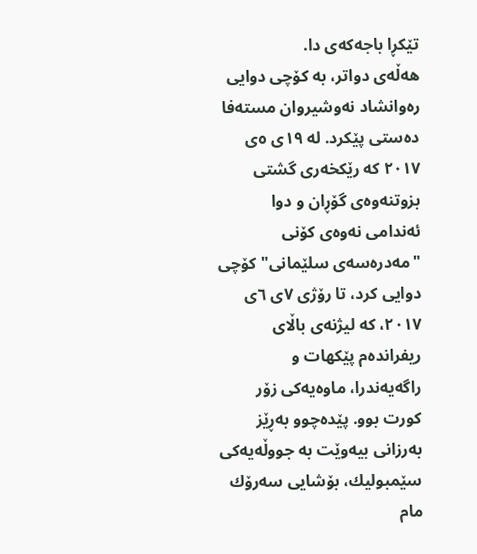تێكڕا باجه‌كه‌ی دا.
هه‌ڵه‌ی دواتر، به‌ كۆچی دوایی ره‌وانشاد نه‌وشیروان مسته‌فا ده‌ستی پێكرد. له‌ ١٩ی ٥ی ٢٠١٧ كه‌ رێكخه‌ری گشتی بزوتنه‌وه‌ی گۆڕان و دوا ئه‌ندامی نه‌وه‌ی كۆنی "مه‌دره‌سه‌ی سلێمانی" كۆچی دوایی كرد، تا رۆژی ٧ی ٦ی ٢٠١٧، كه‌ لیژنه‌ی باڵای ریفرانده‌م پێكهات و راگه‌یه‌ندرا، ماوه‌یه‌كی زۆر كورت بوو. پێده‌چوو به‌ڕێز به‌رزانی بیه‌وێت به‌ جووڵه‌یه‌كی سێمبولیك، بۆشایی سه‌رۆك مام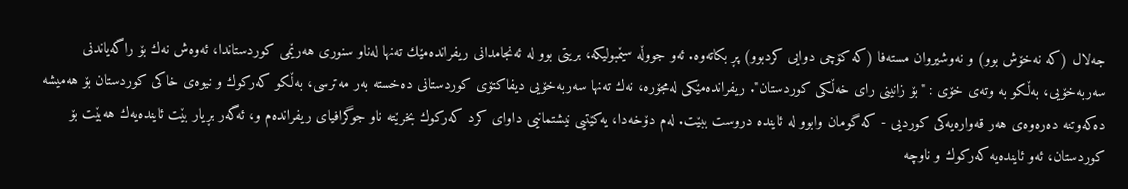جه‌لال (كه‌ نه‌خۆش بوو) و نه‌وشیروان مسته‌فا (كه‌ كۆچی دوایی كردبوو) پڕ بكاته‌وه‌. ئه‌و جووڵه‌ سێمبولیكه‌، بریتی بوو له‌ ئه‌نجامدانی ریفرانده‌مێك ته‌نها له‌ناو سنوری هه‌رێمی كوردستاندا، ئه‌وه‌ش نه‌ك بۆ راگه‌یاندنی سه‌ربه‌خۆیی، به‌ڵكو به‌ وته‌ی خۆی : "بۆ زانینی رای خه‌ڵكی كوردستان". ریفرانده‌مێكی له‌مجۆره‌، نه‌ك ته‌نها سه‌ربه‌خۆیی دیفاكتۆی كوردستانی ده‌خسته‌ به‌ر مه‌ترسی، به‌ڵكو كه‌ركوك و نیوه‌ی خاكی كوردستان بۆ هه‌میشه‌ ده‌كه‌وتنه‌ ده‌ره‌وه‌ی هه‌ر قه‌واره‌یه‌كی كوردیی - كه‌ گومان وابوو له‌ ئاینده‌ دروست ببێت. له‌م دۆخه‌دا، یه‌كێتیی نیشتمانیی داوای كرد كه‌ركوك بخرێته‌ ناو جوگرافیای ریفرانده‌م و، ئه‌گه‌ر بڕیار بێت ئاینده‌یه‌ك هه‌بێت بۆ كوردستان، ئه‌و ئاینده‌یه‌ كه‌ركوك و ناوچه‌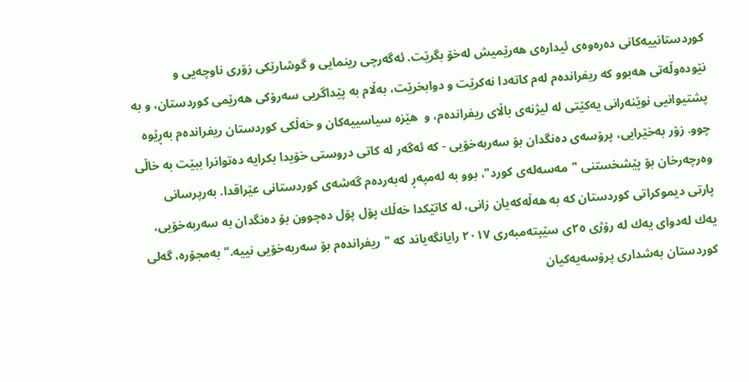كوردستانییه‌كانی ده‌ره‌وه‌ی ئیداره‌ی هه‌رێمیش له‌خۆ بگرێت. ئه‌گه‌رچی رینمایی و گوشارێكی زۆری ناوچه‌یی و نێوده‌وڵه‌تی هه‌بوو كه‌ ریفرانده‌م له‌م كاته‌دا نه‌كرێت و دوابخرێت، به‌ڵام به‌ پێداگریی سه‌رۆكی هه‌رێمی كوردستان، و به‌ پشتیوانیی نوێنه‌رانی یه‌كێتی له‌ لیژنه‌ی باڵای ریفرانده‌م، و  هێزه‌ سیاسییه‌كان و خه‌ڵكی كوردستان ریفرانده‌م به‌ڕێوه‌ چوو. زۆر به‌خێرایی، پرۆسه‌ی ده‌نگدان بۆ سه‌ربه‌خۆیی - كه‌ ئه‌گه‌ر له‌ كاتی دروستی خۆیدا بكرایه‌ ده‌توانرا ببێت به‌ خاڵی وه‌رچه‌رخان بۆ پێشخستنی "مه‌سه‌له‌ی كورد"، بوو به‌ له‌مپه‌ڕ له‌به‌رده‌م گه‌شه‌ی كوردستانی عێراقدا. به‌رپرسانی پارتی دیموكراتی كوردستان كه‌ به‌ هه‌ڵه‌كه‌یان زانی، له‌ كاتێكدا خه‌ڵك پۆل پۆل ده‌چوون بۆ ده‌نگدان به‌ سه‌ربه‌خۆیی، یه‌ك له‌دوای یه‌ك له‌ رۆژی ٢٥ی سێپته‌مبه‌ری ٢٠١٧ رایانگه‌یاند كه‌ "ریفرانده‌م بۆ سه‌ربه‌خۆیی نییه‌." به‌مجۆره‌، گه‌لی كوردستان به‌شداری پرۆسه‌یه‌كیان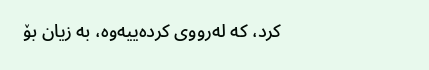كرد، كه‌ له‌رووی كرده‌ییه‌وه‌، به‌ زیان بۆ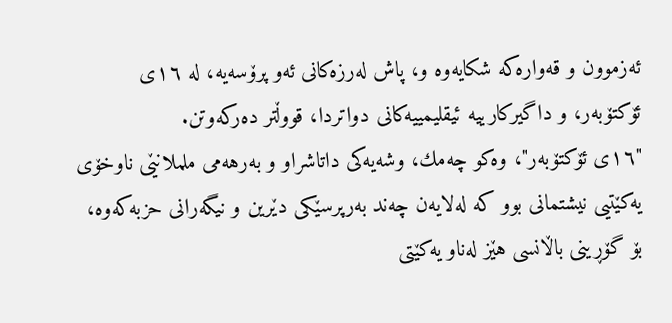ئه‌زموون و قه‌واره‌كه‌ شكایه‌وه‌ و، پاش له‌رزه‌كانی ئه‌و پرۆسه‌یه‌، له‌ ١٦ی ئۆكتۆبه‌ر، و داگیركارییه‌ ئیقلیمییه‌كانی دواتردا، قووڵتر ده‌ركه‌وتن.
"١٦ی ئۆكتۆبه‌ر"، وه‌كو چه‌مك، وشه‌یه‌كی داتاشراو و به‌رهه‌می ململانێی ناوخۆی یه‌كێتیی نیشتمانی بوو كه‌ له‌لایه‌ن چه‌ند به‌رپرسێكی دێرین و نیگه‌رانی حزبه‌كه‌وه‌، بۆ گۆڕینی باڵانسی هێز له‌ناو یه‌كێتی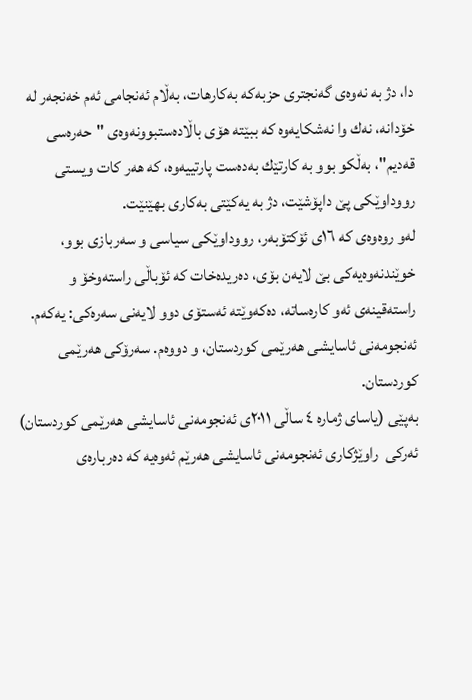دا، دژ به‌ نه‌وه‌ی گه‌نجتری حزبه‌كه‌ به‌كارهات، به‌ڵام ئه‌نجامی ئه‌م خه‌نجه‌ر له‌ خۆدانه‌، نه‌ك وا نه‌شكایه‌وه‌ كه‌ ببێته‌ هۆی باڵاده‌ستبوونه‌وه‌ی "حه‌ره‌سی قه‌دیم"، به‌ڵكو بوو به‌ كارتێك به‌ده‌ست پارتییه‌وه‌، كه‌ هه‌ر كات ویستی رووداوێكی پێ داپۆشێت، دژ به‌ یه‌كێتی به‌كاری بهێنێت.
له‌و روه‌وه‌ی كه‌ ١٦ی ئۆكتۆبه‌ر، رووداوێكی سیاسی و سه‌ربازی بوو، خوێندنه‌وه‌یه‌كی بێ لایه‌ن بۆی، ده‌ریده‌خات كه‌ ئۆباڵی راسته‌وخۆ و راسته‌قینه‌ی ئه‌و كاره‌ساته‌، ده‌كه‌وێته‌ ئه‌ستۆی دوو لایه‌نی سه‌ره‌كی: یه‌كه‌م. ئه‌نجومه‌نی ئاسایشی هه‌رێمی كوردستان، و دووه‌م. سه‌رۆكی هه‌رێمی كوردستان.
به‌پێی (یاسای ژماره‌ ٤ ساڵی ٢٠١١ی ئه‌نجومه‌نی ئاسایشی هه‌رێمی كوردستان) ئه‌ركی  راوێژكاری ئه‌نجومه‌نی ئاسایشی هه‌رێم ئه‌وه‌یه‌ كه‌ ده‌رباره‌ی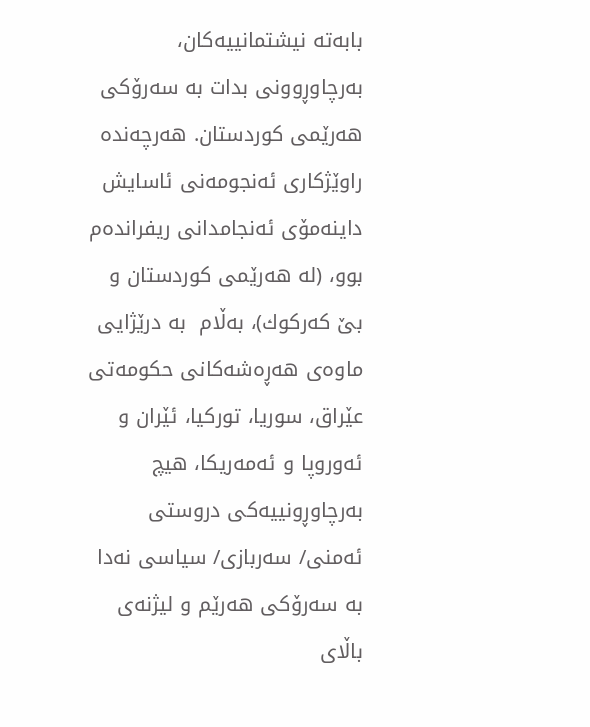بابه‌ته‌ نیشتمانییه‌كان، به‌رچاوڕوونی بدات به‌ سه‌رۆكی هه‌رێمی كوردستان. هه‌رچه‌نده‌ راوێژكاری ئه‌نجومه‌نی ئاسایش داینه‌مۆی ئه‌نجامدانی ریفرانده‌م بوو، (له‌ هه‌رێمی كوردستان و بێ كه‌ركوك)، به‌ڵام  به‌ درێژایی ماوه‌ی هه‌ڕه‌شه‌كانی حكومه‌تی عێراق، سوریا، توركیا، ئێران و ئه‌وروپا و ئه‌مه‌ریكا، هیچ به‌رچاوڕونییه‌كی دروستی ئه‌منی/ سه‌ربازی/ سیاسی نه‌دا به‌ سه‌رۆكی هه‌رێم و لیژنه‌ی باڵای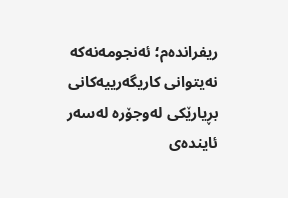ریفرانده‌م؛ ئه‌نجومه‌نه‌كه‌ نه‌یتوانی كاریگه‌رییه‌كانی  بڕیارێكی له‌وجۆره‌ له‌سه‌ر ئاینده‌ی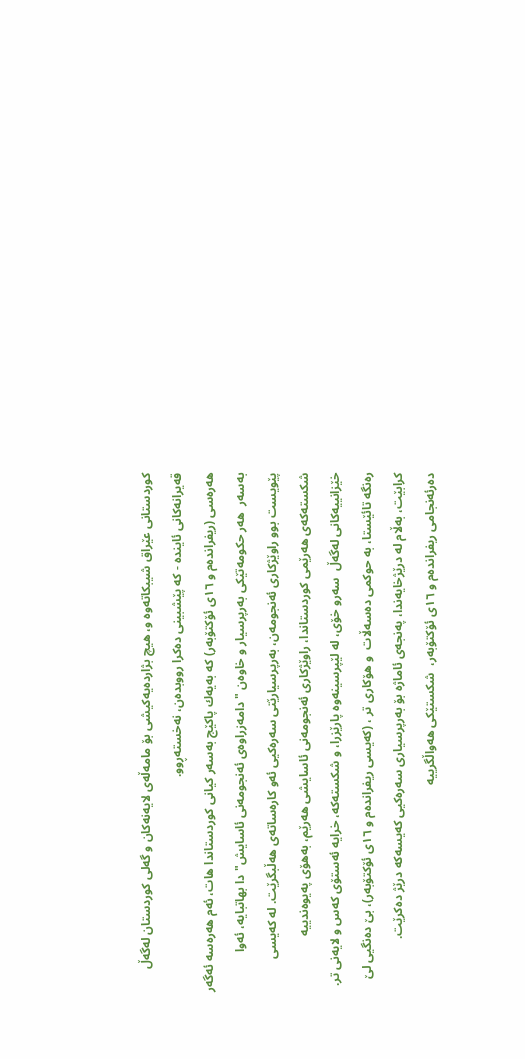كوردستانی عێراق شیبكاته‌وه‌ و، هیچ بژارده‌یه‌كیشی بۆ مامه‌ڵه‌ی لایه‌نه‌كان و گه‌لی كوردستان له‌گه‌ڵ قه‌یرانه‌كانی ئاینده‌ - كه‌ پێشبینی ده‌كرا رووبده‌ن، نه‌خسته‌ڕوو.
هه‌ره‌سی (ریفرانده‌م و ١٦ی ئۆكتۆبه‌ر) كه‌ به‌یه‌ك پاكێج به‌سه‌ر كیانی كوردستاندا هات، ئه‌م هه‌ره‌سه‌ ئه‌گه‌ر به‌سه‌ر  هه‌ر حكومه‌تێكی به‌رپرسیار و خاوه‌ن "دامه‌زراوه‌ی ئه‌نجومه‌نی ئاسایش"دا بهاتبایه‌، ئه‌وا پێویست بوو راوێژكاری ئه‌نجومه‌ن، به‌رپرسیارێتی سه‌ره‌كیی ئه‌و كاره‌ساته‌ی هه‌ڵبگرێت. له‌ كه‌یسی شكسته‌كه‌ی هه‌رێمی كوردستاندا، راوێژكاری ئه‌نجومه‌نی ئاسایشی هه‌رێم، به‌هۆی په‌یوه‌ندییه‌ خێزانییه‌كانی له‌گه‌ڵ  سه‌رو خۆی، له‌ لێپرسینه‌وه‌ پارێزرا، و شكسته‌كه‌، خرایه‌ ئه‌ستۆی كه‌س و لایه‌نی تر. ره‌نگه‌ تائێستا، به‌ حوكمی ده‌سه‌ڵات  و هۆكاری تر ، (كه‌یسی ریفرانده‌م و ١٦ی ئۆكتۆبه‌ر)، بێ ده‌نگیی لێ كرابێت، به‌ڵام له‌ درێژخایه‌ندا، په‌نجه‌ی ئاماژه‌ بۆ به‌رپرسیاری سه‌ره‌كیی كه‌یسه‌كه‌ درێژ ده‌كرێت. ده‌رئه‌نجامی ریفرانده‌م و ١٦ی ئۆكتۆبه‌ر،  شكستێكی هه‌واڵگرییه‌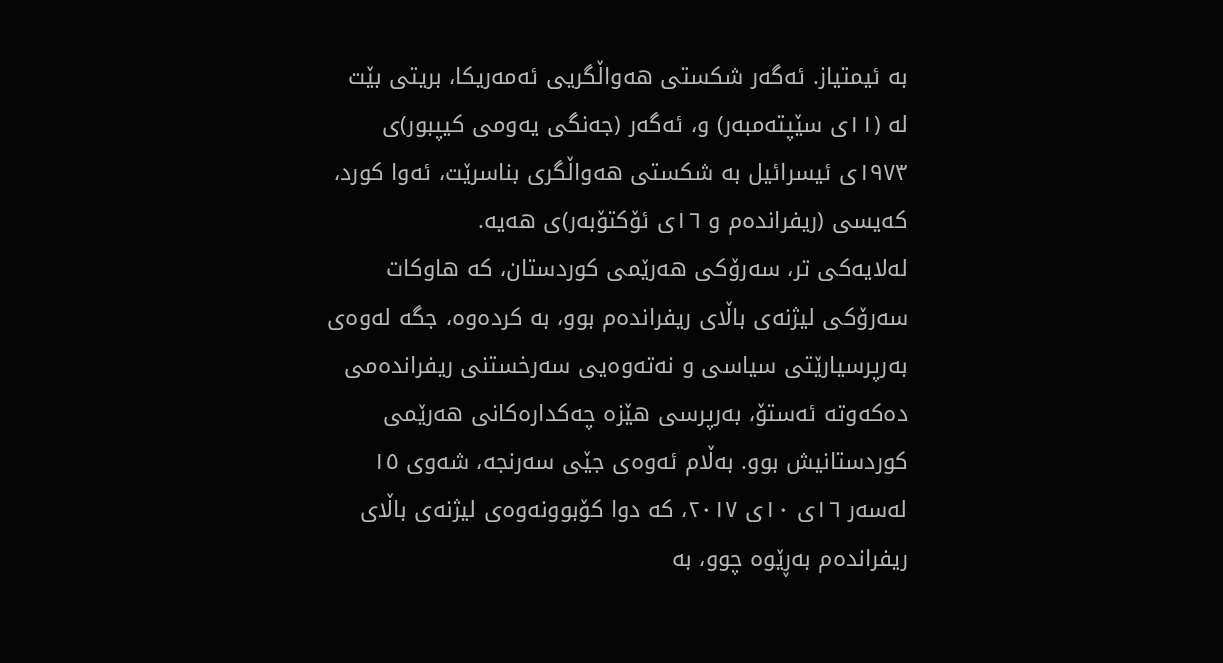به‌ ئیمتیاز. ئه‌گه‌ر شكستی هه‌واڵگریی ئه‌مه‌ریكا، بریتی بێت له‌ (١١ی سێپته‌مبه‌ر) و، ئه‌گه‌ر (جه‌نگی یه‌ومی كیپبور)ی ١٩٧٣ی ئیسرائیل به‌ شكستی هه‌واڵگری بناسرێت، ئه‌وا كورد، كه‌یسی (ریفرانده‌م و ١٦ی ئۆكتۆبه‌ر)ی هه‌یه‌.
له‌لایه‌كی تر، سه‌رۆكی هه‌رێمی كوردستان، كه‌ هاوكات سه‌رۆكی لیژنه‌ی باڵای ریفرانده‌م بوو، به‌ كرده‌وه‌، جگه‌ له‌وه‌ی به‌رپرسیارێتی سیاسی و نه‌ته‌وه‌یی سه‌رخستنی ریفرانده‌می ده‌كه‌وته‌ ئه‌ستۆ، به‌رپرسی هێزه‌ چه‌كداره‌كانی هه‌رێمی كوردستانیش بوو. به‌ڵام ئه‌وه‌ی جێی سه‌رنجه‌، شه‌وی ١٥ له‌سه‌ر ١٦ی ١٠ی ٢٠١٧، كه‌ دوا كۆبوونه‌وه‌ی لیژنه‌ی باڵای ریفرانده‌م به‌ڕێوه‌ چوو، به‌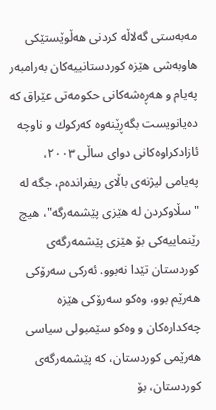مه‌به‌ستی گه‌لاڵه‌ كردنی هه‌ڵوێستێكی هاوبه‌شی هێزه‌ كوردستانییه‌كان به‌رامبه‌ر په‌یام و هه‌ڕه‌شه‌كانی حكومه‌تی عێراق كه‌ ده‌یانویست بگه‌ڕێنه‌وه‌ كه‌ركوك و ناوچه‌ ئازادكراوه‌كانی دوای ساڵی ٢٠٠٣، په‌یامی لیژنه‌ی باڵای ریفرانده‌م، جگه‌ له‌ "سڵاوكردن له‌ هێزی پێشمه‌رگه‌"، هیچ رێنماییه‌كی بۆ هێزی پێشمه‌رگه‌ی كوردستان تێدا نه‌بوو. ئه‌ركی سه‌رۆكی هه‌رێم بوو، وه‌كو سه‌رۆكی هێزه‌ چه‌كداره‌كان و وه‌كو سێمبولی سیاسی هه‌رێمی كوردستان، كه‌ پێشمه‌رگه‌ی كوردستان، بۆ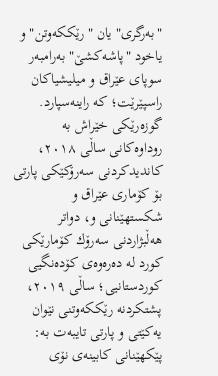"به‌رگری" یان "رێككه‌وتن" و یاخود "پاشه‌كشێ" به‌رامبه‌ر سوپای عێراق و میلیشیاكان راسپێرێت؛ كه‌ راینه‌سپارد.
گوزه‌رێكی خێراش به‌ روداوه‌كانی ساڵی ٢٠١٨، كاندیدكردنی سه‌رۆكێكی پارتی بۆ كۆماری عێراق و شكستهێنانی و، دواتر هه‌ڵبژاردنی سه‌رۆك كۆمارێكی كورد له‌ ده‌ره‌وه‌ی كۆده‌نگیی كوردستانیی؛ ساڵی ٢٠١٩، پشتكردنه‌ رێككه‌وتنی نێوان یه‌كێتی و پارتی تایبه‌ت به: پێكهێنانی كابینه‌ی نۆی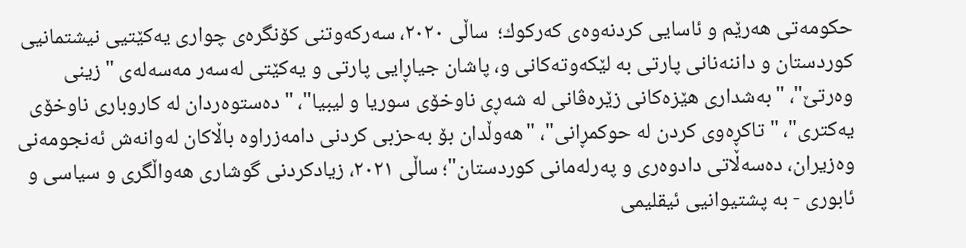حكومه‌تی هه‌رێم و ئاسایی كردنه‌وه‌ی كه‌ركوك؛  ساڵی ٢٠٢٠، سه‌ركه‌وتنی كۆنگره‌ی چواری یه‌كێتیی نیشتمانیی كوردستان و داننه‌نانی پارتی به‌ لێكه‌وته‌كانی و، پاشان جیاڕایی پارتی و یه‌كێتی له‌سه‌ر مه‌سه‌له‌ی "زینی وه‌رتێ"، "به‌شداری هێزه‌كانی زێره‌ڤانی له‌ شه‌ڕی ناوخۆی سوریا و لیبیا"، "ده‌ستوه‌ردان له‌ كاروباری ناوخۆی یه‌كتری"، "تاكڕه‌وی كردن له‌ حوكمڕانی"، "هه‌وڵدان بۆ به‌حزبی كردنی دامه‌زراوه‌ باڵاكان له‌وانه‌ش ئه‌نجومه‌نی وه‌زیران، ده‌سه‌ڵاتی دادوه‌ری و په‌رله‌مانی كوردستان"؛ ساڵی ٢٠٢١، زیادكردنی گوشاری هه‌واڵگری و سیاسی و ئابوری - به‌ پشتیوانیی ئیقلیمی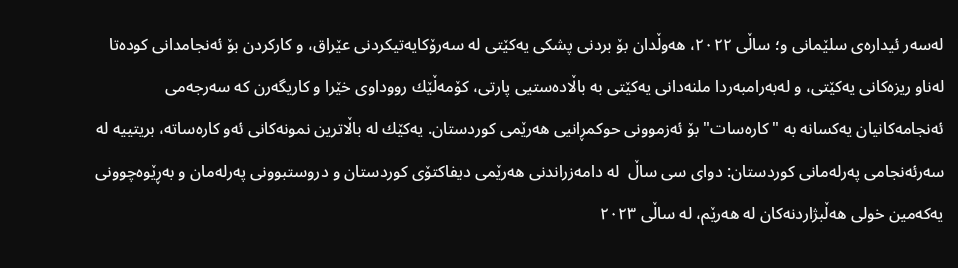له‌سه‌ر ئیداره‌ی سلێمانی و؛ ساڵی ٢٠٢٢، هه‌وڵدان بۆ بردنی پشكی یه‌كێتی له‌ سه‌رۆكایه‌تیكردنی عێراق، و كاركردن بۆ ئه‌نجامدانی كوده‌تا له‌ناو ریزه‌كانی یه‌كێتی، و له‌به‌رامبه‌ردا ملنه‌دانی یه‌كێتی به‌ باڵاده‌ستیی پارتی، كۆمه‌ڵێك رووداوی خێرا و كاریگه‌رن كه‌ سه‌رجه‌می ئه‌نجامه‌كانیان یه‌كسانه‌ به‌ "كاره‌سات" بۆ ئه‌زموونی حوكمڕانیی هه‌رێمی كوردستان. یه‌كێك له‌ باڵاترین نمونه‌كانی ئه‌و كاره‌ساته‌، بریتییه‌ له‌ سه‌رئه‌نجامی په‌رله‌مانی كوردستان: دوای سی ساڵ  له‌ دامه‌زراندنی هه‌رێمی دیفاكتۆی كوردستان و دروستبوونی په‌رله‌مان و به‌ڕێوه‌چوونی یه‌كه‌مین خولی هه‌ڵبژاردنه‌كان له‌ هه‌رێم، له‌ ساڵی ٢٠٢٣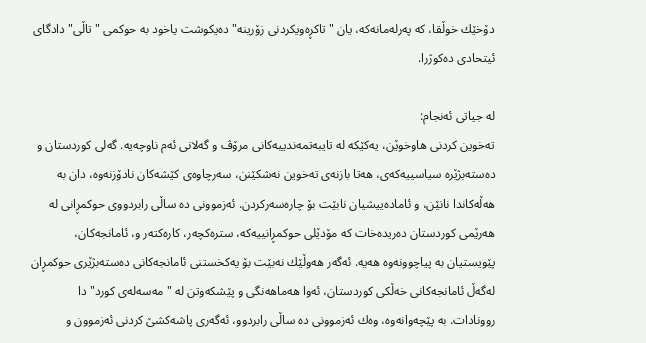دۆخێك خوڵقا، كه‌ په‌رله‌مانه‌كه‌، یان "تاكڕه‌ویكردنی زۆرینه‌" ده‌یكوشت یاخود به‌ حوكمی "تاڵی" دادگای ئیتحادی ده‌كوژرا.

له‌ جیاتی ئه‌نجام:
ته‌خوین كردنی هاوخوێن، یه‌كێكه‌ له‌ تایبه‌تمه‌ندییه‌كانی مرۆڤ و گه‌لانی ئه‌م ناوچه‌یه‌. گه‌لی كوردستان و ده‌سته‌بژێره‌ سیاسییه‌كه‌ی، هه‌تا بازنه‌ی ته‌خوین نه‌شكێنن، سه‌رچاوه‌ی كێشه‌كان نادۆزنه‌وه‌، دان به‌ هه‌ڵه‌كاندا نانێن، و ئاماده‌ییشیان نابێت بۆ چاره‌سه‌ركردن. ئه‌زموونی ده‌ ساڵی رابردووی حوكمڕانی له‌ هه‌رێمی كوردستان ده‌ریده‌خات كه‌ مۆدێلی حوكمڕانییه‌كه‌، ستره‌كچه‌ر، كاره‌كته‌ر و، ئامانجه‌كان، پێویستیان به‌ پیاچوونه‌وه‌ هه‌یه‌. ئه‌گه‌ر هه‌وڵێك نه‌بێت بۆ یه‌كخستنی ئامانجه‌كانی ده‌سته‌بژێری حوكمڕان له‌گه‌ڵ ئامانجه‌كانی خه‌ڵكی كوردستان، ئه‌وا هه‌ماهه‌نگی و پێشكه‌وتن له‌ "مه‌سه‌له‌ی كورد" دا روونادات. به‌ پێچه‌وانه‌وه‌، وه‌ك ئه‌زموونی ده‌ ساڵی رابردوو، ئه‌گه‌ری پاشه‌كشێ كردنی ئه‌زموون و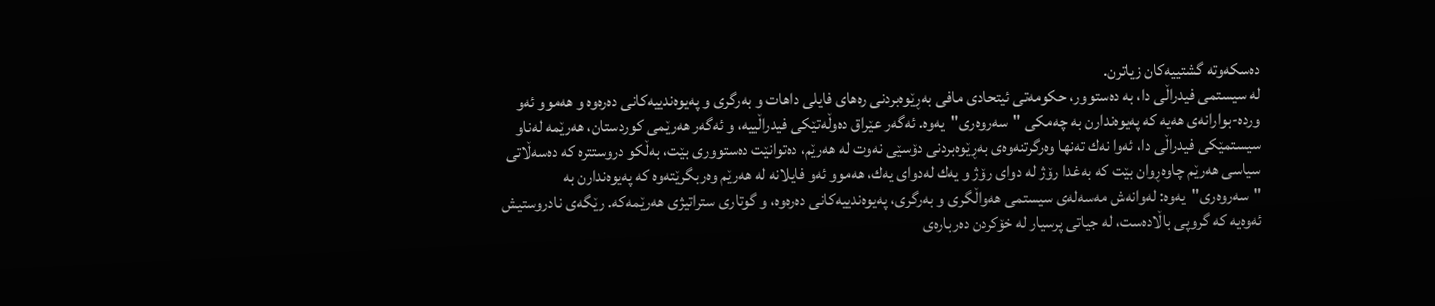ده‌سكه‌وته‌ گشتییه‌كان زیاترن.
له‌ سیستمی فیدراڵی دا، به‌ ده‌ستوور، حكومه‌تی ئیتحادی مافی به‌ڕێوه‌بردنی ره‌های فایلی داهات و به‌رگری و په‌یوه‌ندییه‌كانی ده‌ره‌وه‌ و هه‌موو ئه‌و ورده‌-بوارانه‌ی هه‌یه‌ كه‌ په‌یوه‌ندارن به‌ چه‌مكی "سه‌روه‌ری"یه‌وه‌. ئه‌گه‌ر عێراق ده‌وڵه‌تێكی فیدراڵییه‌، و ئه‌گه‌ر هه‌رێمی كوردستان، هه‌رێمه‌ له‌ناو سیستمێكی فیدراڵی دا، ئه‌وا نه‌ك ته‌نها وه‌رگرتنه‌وه‌ی به‌ڕێوه‌بردنی دۆسێی نه‌وت له‌ هه‌رێم، ده‌توانێت ده‌ستووری بێت، به‌ڵكو دروستتره‌ كه‌ ده‌سه‌ڵاتی سیاسی هه‌رێم چاوه‌ڕوان بێت كه‌ به‌غدا رۆژ له‌ دوای رۆژ و یه‌ك له‌دوای یه‌ك، هه‌موو ئه‌و فایلانه‌ له‌ هه‌رێم وه‌ربگرێته‌وه‌ كه‌ په‌یوه‌ندارن به‌ "سه‌روه‌ری"یه‌وه‌: له‌وانه‌ش مه‌سه‌له‌ی سیستمی هه‌واڵگری و به‌رگری، په‌یوه‌ندییه‌كانی ده‌ره‌وه‌، و گوتاری ستراتیژی هه‌رێمه‌كه‌. رێگه‌ی نادروستیش ئه‌وه‌یه‌ كه‌ گروپی باڵاده‌ست، له‌ جیاتی پرسیار له‌ خۆكردن ده‌رباره‌ی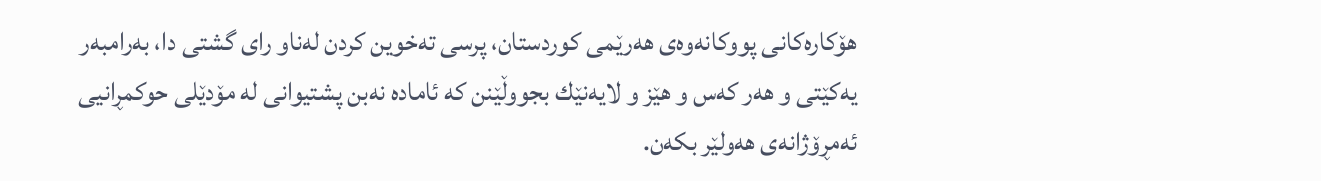هۆكاره‌كانی پووكانه‌وه‌ی هه‌رێمی كوردستان، پرسی ته‌خوین كردن له‌ناو رای گشتی دا، به‌رامبه‌ر یه‌كێتی و هه‌ر كه‌س و هێز و لایه‌نێك بجووڵێنن كه‌ ئاماده‌ نه‌بن پشتیوانی له‌ مۆدێلی حوكمڕانیی ئه‌مڕۆژانه‌ی هه‌ولێر بكه‌ن.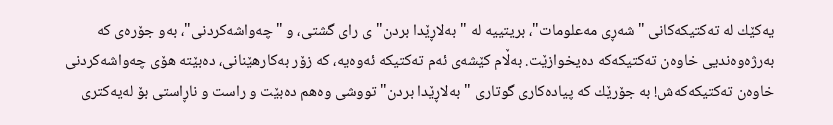یه‌كێك له‌ ته‌كتیكه‌كانی "شه‌ڕی مه‌علومات"، بریتییه‌ له‌ "به‌لاڕێدا بردن"ی رای گشتی، و "چه‌واشه‌كردنی"، به‌و جۆره‌ی كه‌ به‌رژه‌وه‌ندیی خاوه‌ن ته‌كتیكه‌كه‌ ده‌یخوازێت. به‌ڵام كێشه‌ی ئه‌م ته‌كتیكه‌ ئه‌وه‌یه‌، كه‌ زۆر به‌كارهێنانی، ده‌بێته‌ هۆی چه‌واشه‌كردنی خاوه‌ن ته‌كتیكه‌كه‌ش! به‌ جۆرێك كه‌ پیاده‌كاری گوتاری "به‌لاڕێدا بردن" تووشی وه‌هم ده‌بێت و راست و ناڕاستی بۆ له‌یه‌كتری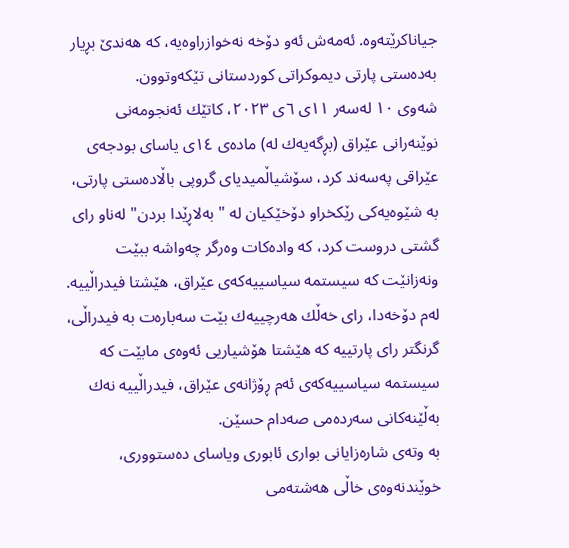جیاناكرێته‌وه‌. ئه‌مه‌ش ئه‌و دۆخه‌ نه‌خوازراوه‌یه‌، كه‌ هه‌ندێ بڕیار به‌ده‌ستی پارتی دیموكراتی كوردستانی تێكه‌وتوو‌ن.
شه‌وی ١٠ له‌سه‌ر ١١ی ٦ی ٢٠٢٣، كاتێك ئه‌نجومه‌نی نوێنه‌رانی عێراق (بڕگه‌یه‌ك له‌) ماده‌ی ١٤ی یاسای بودجه‌ی عێراقی په‌سه‌ند كرد، سۆشیاڵمیدیای گروپی باڵاده‌ستی پارتی، به‌ شێوه‌یه‌كی رێكخراو دۆخێكیان له‌ "به‌لاڕێدا بردن" له‌ناو رای گشتی دروست كرد، كه‌ واده‌كات وه‌رگر چه‌واشه‌ ببێت ونه‌زانێت كه‌ سیستمه‌ سیاسییه‌كه‌ی عێراق، هێشتا فیدراڵییه‌.  له‌م دۆخه‌دا، رای خه‌ڵك هه‌رچییه‌ك بێت سه‌باره‌ت به‌ فیدراڵی، گرنگتر رای پارتییه‌ كه‌ هێشتا هۆشیاریی ئه‌وه‌ی مابێت كه‌ سیستمه‌ سیاسییه‌كه‌ی ئه‌م ڕۆژانه‌ی عێراق، فیدراڵییه‌ نه‌ك به‌ڵێنه‌كانی سه‌رده‌می صه‌دام حسێن.
به‌ وته‌ی شاره‌زایانی بواری ئابوری ویاسای ده‌ستووری، خوێندنه‌وه‌ی خاڵی هه‌شته‌می‌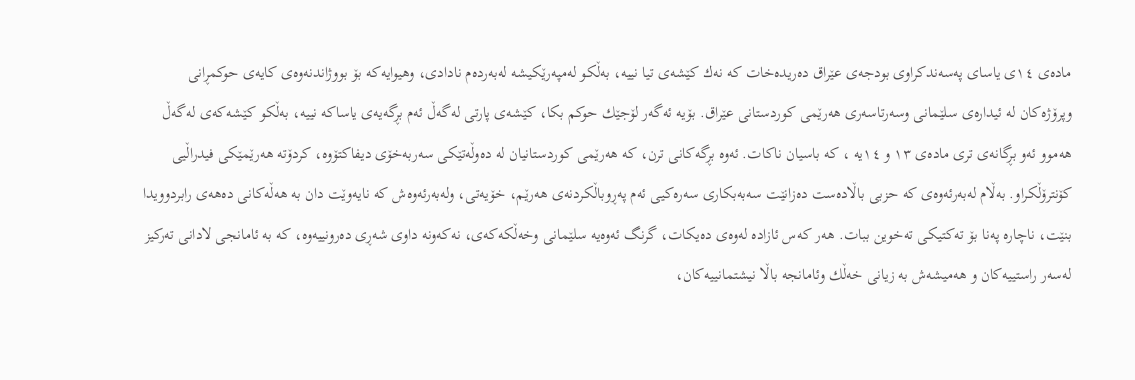ماده‌ی ١٤ی یاسای په‌سه‌ندكراوی بودجه‌ی عێراق ده‌ریده‌خات كه‌ نه‌ك كێشه‌ی تیا نییه‌، به‌ڵكو له‌مپه‌رێكیشه‌ له‌به‌رده‌م نادادی، وهیوایه‌كه‌ بۆ بووژاندنه‌وه‌ی كایه‌ی حوكمڕانی وپرۆژه‌كان له‌ ئیداره‌ی سلێمانی وسه‌رتاسه‌ری هه‌رێمی كوردستانی عێراق. بۆیه‌ ئه‌گه‌ر لۆجێك حوكم بكا، كێشه‌ی پارتی له‌گه‌ڵ ئه‌م بڕگه‌یه‌ی یاساكه‌ نییه‌، به‌ڵكو كێشه‌كه‌ی له‌گه‌ڵ هه‌موو ئه‌و بڕگانه‌ی‌ تری ماده‌ی ١٣ و ١٤یه‌ ، كه‌ باسیان ناكات. ئه‌وه‌ بڕگه‌كانی ترن، كه‌ هه‌رێمی كوردستانیان له‌ ده‌وڵه‌تێكی سه‌ربه‌خۆی دیفاكتۆ‌وه‌، كردۆته‌ هه‌رێمێكی فیدراڵیی كۆنترۆڵكراو. به‌ڵام له‌به‌رئه‌وه‌ی كه‌ حزبی باڵاده‌ست ده‌زانێت سه‌به‌بكاری سه‌ره‌كیی ئه‌م په‌ڕوباڵكردنه‌ی هه‌رێم، خۆیه‌تی، وله‌به‌رئه‌وه‌ش كه‌ نایه‌وێت دان به‌ هه‌ڵه‌كانی ده‌هه‌ی رابردوویدا بنێت، ناچاره‌ په‌نا بۆ ته‌كتیكی ته‌خوین ببات. هه‌ر كه‌س ئازاده‌ له‌وه‌ی ده‌یكات، گرنگ ئه‌وه‌یه‌ سلێمانی وخه‌ڵكه‌كه‌ی، نه‌كه‌ونه‌ داوی شه‌ڕی ده‌رونییه‌وه‌، كه‌‌ به‌ ئامانجی لادانی ته‌ركیز له‌سه‌ر راستییه‌كان و هه‌میشه‌ش به‌ زیانی خه‌ڵك وئامانجه‌ باڵا نیشتمانییه‌كان،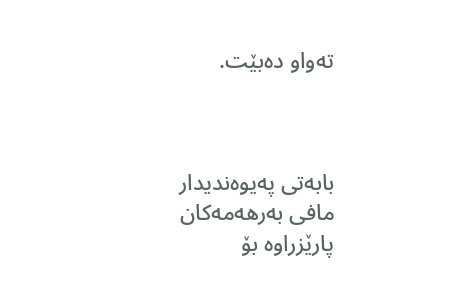ته‌واو ده‌بێت.



بابه‌تی په‌یوه‌ندیدار
مافی به‌رهه‌مه‌كان پارێزراوه‌ بۆ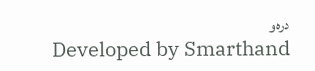دره‌و
Developed by Smarthand